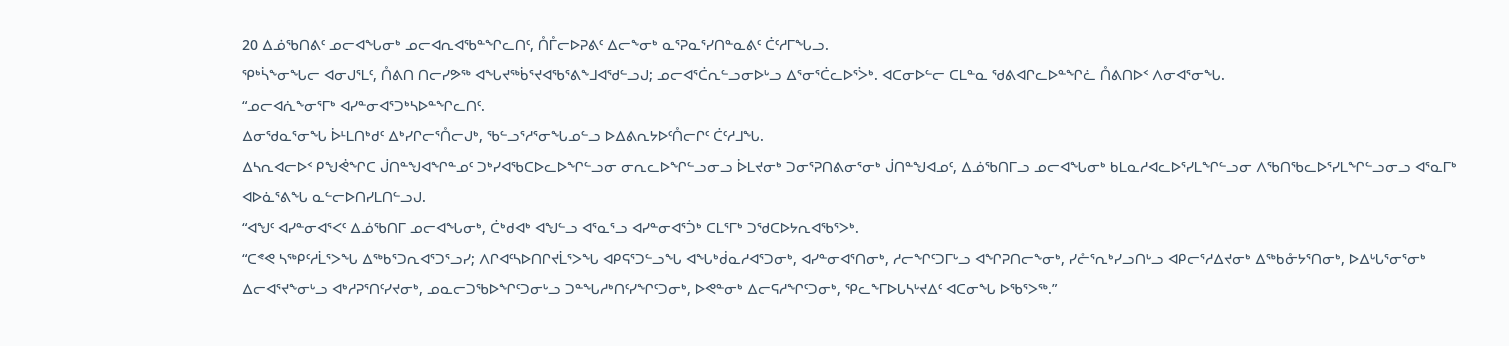20 ᐃᓅᖃᑎᕕᑦ ᓄᓕᐊᖓᓂᒃ ᓄᓕᐊᕆᐊᖃᓐᖏᓚᑎᑦ, ᑍᒤᓕᐅᕈᕕᑦ ᐃᓕᖕᓂᒃ ᓇᕐᕈᓇᕐᓯᑎᓐᓇᕕᑦ ᑖᑦᓱᒥᖓᓗ.
ᕿᒃᓵᖕᓂᖓᓕ ᐊᓂᒍᕐᒪᑦ, ᑍᕕᑎ ᑎᓕᓯᕗᖅ ᐊᖓᔪᖅᑳᕐᔪᐊᖃᕐᕕᖕᒧᐊᖁᓪᓗᒍ; ᓄᓕᐊᕐᑖᕆᓪᓗᓂᐅᒡᓗ ᐃᕐᓂᕐᑖᓚᐅᕐᐴᒃ. ᐊᑕᓂᐅᓪᓕ ᑕᒪᓐᓇ ᖁᕕᐊᒋᓚᐅᓐᖏᓛ ᑍᕕᑎᐅᑉ ᐱᓂᐊᕐᓂᖓ.
“ᓄᓕᐊᕇᖕᓂᕐᒥᒃ ᐊᓯᓐᓂᐊᕐᑐᒃᓴᐅᓐᖏᓚᑎᑦ.
ᐃᓂᖁᓇᕐᓂᖓ ᐆᒻᒪᑎᒃᑯᑦ ᐃᒃᓯᒋᓕᕐᑍᓕᒍᒃ, ᖃᓪᓗᕐᓱᕐᓂᖓᓄᓪᓗ ᐅᐃᕕᕆᔭᐅᑦᑍᓕᒋᑦ ᑖᑦᓱᒧᖓ.
ᐃᓴᕆᐊᓕᐅᑉ ᑭᖑᕚᖏᑕ ᒎᑎᓐᖑᐊᖏᓐᓄᑦ ᑐᒃᓯᐊᖃᑕᐅᓚᐅᖏᓪᓗᓂ ᓂᕆᓚᐅᖏᓪᓗᓂᓗ ᐆᒪᔪᓂᒃ ᑐᓂᕐᕈᑎᕕᓂᕐᓂᒃ ᒎᑎᓐᖑᐊᓄᑦ, ᐃᓅᖃᑎᒥᓗ ᓄᓕᐊᖓᓂᒃ ᑲᒪᓇᓱᐊᓚᐅᕐᓯᒪᖏᓪᓗᓂ ᐱᖃᑎᖃᓚᐅᕐᓯᒪᖏᓪᓗᓂᓗ ᐊᕐᓇᒥᒃ ᐊᐅᓈᕐᕕᖓ ᓇᓪᓕᐅᑎᓯᒪᑎᓪᓗᒍ.
“ᐊᖑᑦ ᐊᓯᓐᓂᐊᕐᐸᑦ ᐃᓅᖃᑎᒥ ᓄᓕᐊᖓᓂᒃ, ᑖᒃᑯᐊᒃ ᐊᖑᓪᓗ ᐊᕐᓇᕐᓗ ᐊᓯᓐᓂᐊᕐᑑᒃ ᑕᒪᕐᒥᒃ ᑐᖁᑕᐅᔭᕆᐊᖃᕐᐳᒃ.
“ᑕᕝᕙ ᓴᖅᑭᑦᓱᒫᕐᐳᖓ ᐃᖅᑲᕐᑐᕆᐊᕐᑐᕐᓗᓯ; ᐱᒋᐊᑦᓴᐅᑎᒋᔪᒫᕐᐳᖓ ᐊᑭᕋᕐᑐᓪᓗᖓ ᐊᖓᒃᑰᓇᓱᐊᕐᑐᓂᒃ, ᐊᓯᓐᓂᐊᕐᑎᓂᒃ, ᓱᓕᖏᑦᑐᒥᒡᓗ ᐊᖏᕈᑎᓕᖕᓂᒃ, ᓯᓔᕐᕆᒃᓯᓗᑎᒡᓗ ᐊᑭᓕᕐᓱᐃᔪᓂᒃ ᐃᖅᑲᓁᔭᕐᑎᓂᒃ, ᐅᐃᒡᒐᕐᓂᕐᓂᒃ ᐃᓕᐊᕐᔪᖕᓂᒡᓗ ᐊᒃᓱᕈᕐᑎᑦᓯᔪᓂᒃ, ᓄᓇᓕᑐᖃᐅᖏᑦᑐᓂᒡᓗ ᑐᓐᖓᓱᒃᑎᑦᓯᖏᑦᑐᓂᒃ, ᐅᕙᓐᓂᒃ ᐃᓕᕋᓱᖏᑦᑐᓂᒃ, ᕿᓚᖕᒥᐅᒐᓴᒡᔪᐃᑦ ᐊᑕᓂᖓ ᐅᖃᕐᐳᖅ.”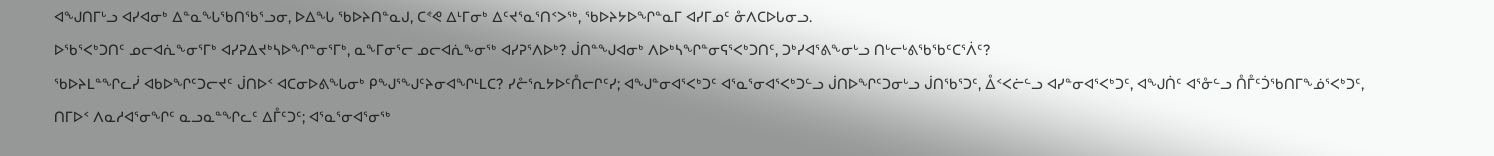ᐊᖑᑎᒥᒡᓗ ᐊᓯᐊᓂᒃ ᐃᓐᓇᖓᖃᑎᖃᕐᓗᓂ, ᐅᐃᖓ ᖃᐅᔨᑎᓐᓇᒍ, ᑕᕝᕙ ᐃᒻᒥᓂᒃ ᐃᑦᔪᕐᓇᕐᑎᑉᐳᖅ, ᖃᐅᔨᔭᐅᖏᓐᓇᒥ ᐊᓯᒥᓄᑦ ᓁᐱᑕᐅᒐᓂᓗ.
ᐅᖃᕐᐸᒃᑐᑎᑦ ᓄᓕᐊᕇᖕᓂᕐᒥᒃ ᐊᓯᕈᐃᔪᒃᓴᐅᖏᓐᓂᕐᒥᒃ, ᓇᖕᒥᓂᕐᓕ ᓄᓕᐊᕇᖕᓂᖅ ᐊᓯᕈᕐᐱᐅᒃ? ᒎᑎᓐᖑᐊᓂᒃ ᐱᐅᒃᓴᖏᓐᓂᕋᕐᐸᒃᑐᑎᑦ, ᑐᒃᓯᐊᕐᕕᖕᓂᒡᓗ ᑎᒡᓕᒡᕕᖃᖃᑦᑕᕐᐲᑦ?
ᖃᐅᔨᒪᓐᖏᓚᓰ ᐊᑲᐅᖏᑦᑐᓕᔪᑦ ᒎᑎᐅᑉ ᐊᑕᓂᐅᕕᖓᓂᒃ ᑭᖑᕐᖑᑦᔨᓂᐊᖏᒻᒪᑕ? ᓯᓔᕐᕆᔭᐅᑦᑍᓕᒋᑦᓯ; ᐊᖑᓐᓂᐊᕐᐸᒃᑐᑦ ᐊᕐᓇᕐᓂᐊᕐᐸᒃᑐᓪᓗ ᒎᑎᐅᖏᑦᑐᓂᒡᓗ ᒎᑎᖃᕐᑐᑦ, ᐂᑉᐸᓖᓪᓗ ᐊᓯᓐᓂᐊᕐᐸᒃᑐᑦ, ᐊᖑᑏᑦ ᐊᕐᓁᓪᓗ ᑍᒤᑦᑑᖃᑎᒥᖕᓅᕐᐸᒃᑐᑦ,
ᑎᒥᐅᑉ ᐱᓇᓱᐊᕐᓂᖏᑦ ᓇᓗᓇᓐᖏᓚᑦ ᐃᒤᑦᑐᑦ; ᐊᕐᓇᕐᓂᐊᕐᓂᖅ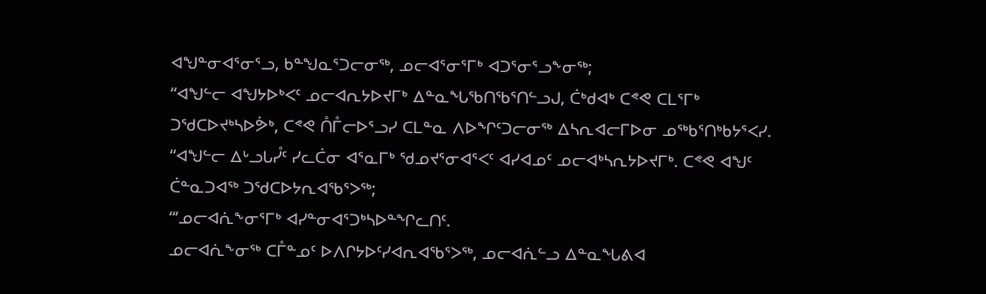ᐊᖑᓐᓂᐊᕐᓂᕐᓗ, ᑲᓐᖑᓇᕐᑐᓕᓂᖅ, ᓄᓕᐊᕐᓂᕐᒥᒃ ᐊᑐᕐᓂᕐᓗᖕᓂᖅ;
“ᐊᖑᓪᓕ ᐊᖑᔭᐅᒃᐸᑦ ᓄᓕᐊᕆᔭᐅᔪᒥᒃ ᐃᓐᓇᖓᖃᑎᖃᕐᑎᓪᓗᒍ, ᑖᒃᑯᐊᒃ ᑕᕝᕙ ᑕᒪᕐᒥᒃ ᑐᖁᑕᐅᔪᒃᓴᐅᕘᒃ, ᑕᕝᕙ ᑍᒤᓕᐅᕐᓗᓯ ᑕᒪᓐᓇ ᐱᐅᖏᑦᑐᓕᓂᖅ ᐃᓴᕆᐊᓕᒥᐅᓂ ᓄᖅᑲᕐᑎᒃᑲᔭᕐᐸᓯ.
“ᐊᖑᓪᓕ ᐃᒡᓗᒐᓮᑦ ᓯᓚᑖᓂ ᐊᕐᓇᒥᒃ ᖁᓄᔪᕐᓂᐊᕐᐸᑦ ᐊᓯᐊᓄᑦ ᓄᓕᐊᒃᓴᕆᔭᐅᔪᒥᒃ. ᑕᕝᕙ ᐊᖑᑦ ᑖᓐᓇᑐᐊᖅ ᑐᖁᑕᐅᔭᕆᐊᖃᕐᐳᖅ;
“‘ᓄᓕᐊᕇᖕᓂᕐᒥᒃ ᐊᓯᓐᓂᐊᕐᑐᒃᓴᐅᓐᖏᓚᑎᑦ.
ᓄᓕᐊᕇᖕᓂᖅ ᑕᒤᓐᓄᑦ ᐅᐱᒋᔭᐅᑦᓯᐊᕆᐊᖃᕐᐳᖅ, ᓄᓕᐊᕇᓪᓗ ᐃᓐᓇᖓᕕᐊ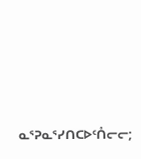ᓇᕐᕈᓇᕐᓯᑎᑕᐅᑦᑍᓕᓕ;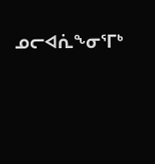ᓄᓕᐊᕇᖕᓂᕐᒥᒃ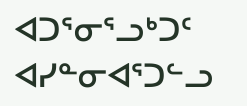ᐊᑐᕐᓂᕐᓗᒃᑐᑦ ᐊᓯᓐᓂᐊᕐᑐᓪᓗ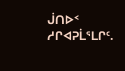ᒎᑎᐅᑉ ᓱᒋᐊᕈᒫᕐᒪᒋᑦ.